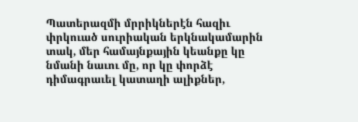Պատերազմի մրրիկներէն հազիւ փրկուած սուրիական երկնակամարին տակ, մեր համայնքային կեանքը կը նմանի նաւու մը, որ կը փորձէ դիմագրաւել կատաղի ալիքներ,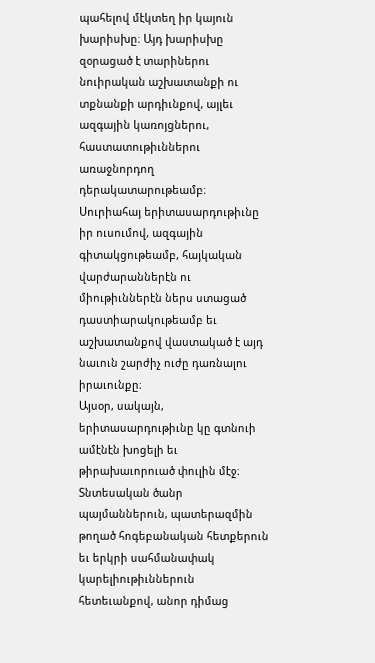պահելով մէկտեղ իր կայուն խարիսխը։ Այդ խարիսխը զօրացած է տարիներու նուիրական աշխատանքի ու տքնանքի արդիւնքով, այլեւ ազգային կառոյցներու, հաստատութիւններու առաջնորդող դերակատարութեամբ։
Սուրիահայ երիտասարդութիւնը իր ուսումով, ազգային գիտակցութեամբ, հայկական վարժարաններէն ու միութիւններէն ներս ստացած դաստիարակութեամբ եւ աշխատանքով վաստակած է այդ նաւուն շարժիչ ուժը դառնալու իրաւունքը։
Այսօր, սակայն, երիտասարդութիւնը կը գտնուի ամէնէն խոցելի եւ թիրախաւորուած փուլին մէջ։ Տնտեսական ծանր պայմաններուն, պատերազմին թողած հոգեբանական հետքերուն եւ երկրի սահմանափակ կարելիութիւններուն հետեւանքով, անոր դիմաց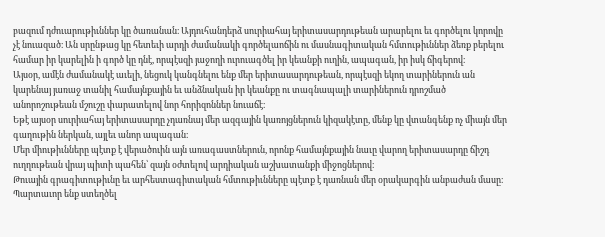բազում դժուարութիւններ կը ծառանան։ Այդուհանդերձ սուրիահայ երիտասարդութեան արարելու եւ գործելու կորովը չէ նուազած։ Ան սրընթաց կը հետեւի արդի ժամանակի գործելաոճին ու մասնագիտական հմտութիւններ ձեռք բերելու համար իր կարելին ի գործ կը դնէ, որպէսզի յաջողի ուրուագծել իր կեանքի ուղին, ապագան, իր իսկ ճիգերով։
Այսօր, ամէն ժամանակէ աւելի, նեցուկ կանգնելու ենք մեր երիտասարդութեան, որպէսզի եկող տարիներուն ան կարենայ յառաջ տանիլ համայնքային եւ անձնական իր կեանքը ու տագնապալի տարիներուն դրոշմած անորոշութեան մշուշը փարատելով նոր հորիզոններ նուաճէ։
Եթէ այսօր սուրիահայ երիտասարդը չդառնայ մեր ազգային կառոյցներուն կիզակէտը, մենք կը վտանգենք ոչ միայն մեր գաղութին ներկան, այլեւ անոր ապագան։
Մեր միութիւնները պէտք է վերածուին այն առագաստներուն, որոնք համայնքային նաւը վարող երիտասարդը ճիշդ ուղղութեան վրայ պիտի պահեն՝ զայն օժտելով արդիական աշխատանքի միջոցներով։
Թուային գրագիտութիւնը եւ արհեստագիտական հմտութիւնները պէտք է դառնան մեր օրակարգին անբաժան մասը։ Պարտաւոր ենք ստեղծել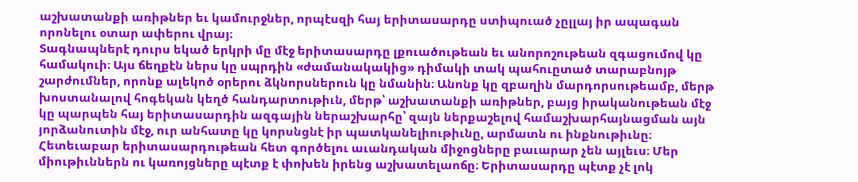աշխատանքի առիթներ եւ կամուրջներ, որպէսզի հայ երիտասարդը ստիպուած չըլլայ իր ապագան որոնելու օտար ափերու վրայ։
Տագնապներէ դուրս եկած երկրի մը մէջ երիտասարդը լքուածութեան եւ անորոշութեան զգացումով կը համակուի։ Այս ճեղքէն ներս կը սպրդին «ժամանակակից» դիմակի տակ պահուըտած տարաբնոյթ շարժումներ, որոնք ալեկոծ օրերու ձկնորսներուն կը նմանին։ Անոնք կը զբաղին մարդորսութեամբ, մերթ խոստանալով հոգեկան կեղծ հանդարտութիւն, մերթ՝ աշխատանքի առիթներ, բայց իրականութեան մէջ կը պարպեն հայ երիտասարդին ազգային ներաշխարհը՝ զայն ներքաշելով համաշխարհայնացման այն յորձանուտին մէջ, ուր անհատը կը կորսնցնէ իր պատկանելիութիւնը, արմատն ու ինքնութիւնը։
Հետեւաբար երիտասարդութեան հետ գործելու աւանդական միջոցները բաւարար չեն այլեւս։ Մեր միութիւններն ու կառոյցները պէտք է փոխեն իրենց աշխատելաոճը։ Երիտասարդը պէտք չէ լոկ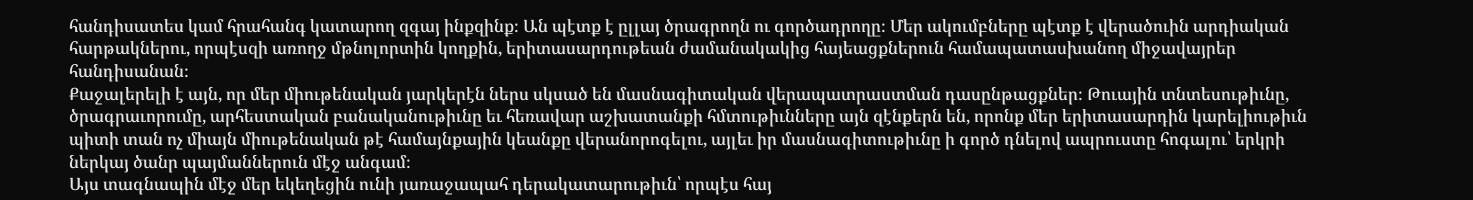հանդիսատես կամ հրահանգ կատարող զգայ ինքզինք։ Ան պէտք է ըլլայ ծրագրողն ու գործադրողը։ Մեր ակումբները պէտք է վերածուին արդիական հարթակներու, որպէսզի առողջ մթնոլորտին կողքին, երիտասարդութեան ժամանակակից հայեացքներուն համապատասխանող միջավայրեր հանդիսանան։
Քաջալերելի է այն, որ մեր միութենական յարկերէն ներս սկսած են մասնագիտական վերապատրաստման դասընթացքներ։ Թուային տնտեսութիւնը, ծրագրաւորումը, արհեստական բանականութիւնը եւ հեռավար աշխատանքի հմտութիւնները այն զէնքերն են, որոնք մեր երիտասարդին կարելիութիւն պիտի տան ոչ միայն միութենական թէ համայնքային կեանքը վերանորոգելու, այլեւ իր մասնագիտութիւնը ի գործ դնելով ապրուստը հոգալու՝ երկրի ներկայ ծանր պայմաններուն մէջ անգամ։
Այս տագնապին մէջ մեր եկեղեցին ունի յառաջապահ դերակատարութիւն՝ որպէս հայ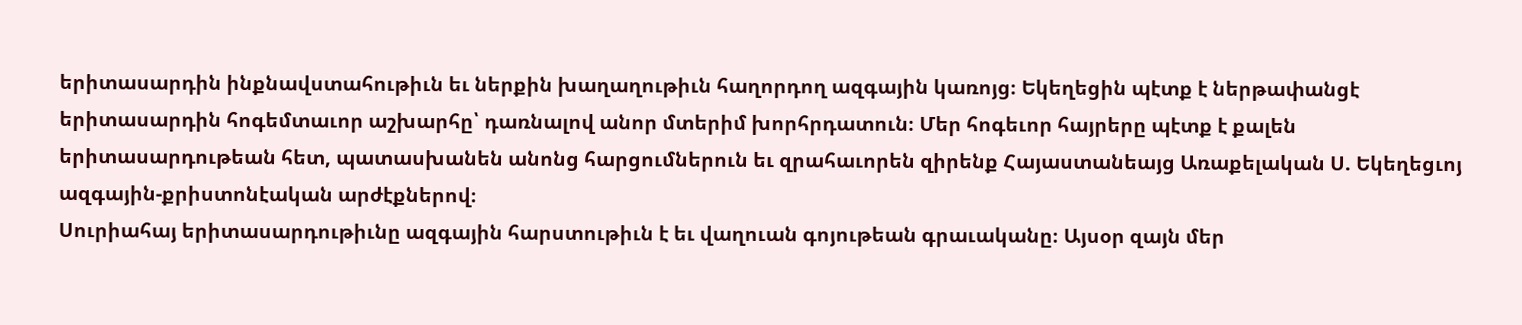երիտասարդին ինքնավստահութիւն եւ ներքին խաղաղութիւն հաղորդող ազգային կառոյց։ Եկեղեցին պէտք է ներթափանցէ երիտասարդին հոգեմտաւոր աշխարհը՝ դառնալով անոր մտերիմ խորհրդատուն։ Մեր հոգեւոր հայրերը պէտք է քալեն երիտասարդութեան հետ, պատասխանեն անոնց հարցումներուն եւ զրահաւորեն զիրենք Հայաստանեայց Առաքելական Ս. Եկեղեցւոյ ազգային-քրիստոնէական արժէքներով։
Սուրիահայ երիտասարդութիւնը ազգային հարստութիւն է եւ վաղուան գոյութեան գրաւականը։ Այսօր զայն մեր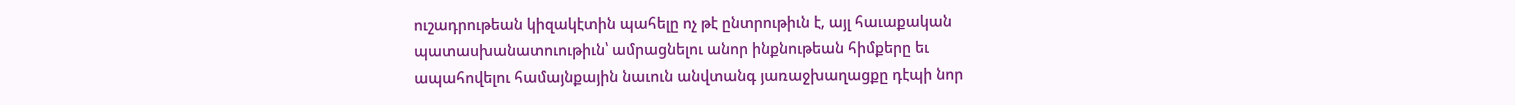ուշադրութեան կիզակէտին պահելը ոչ թէ ընտրութիւն է, այլ հաւաքական պատասխանատուութիւն՝ ամրացնելու անոր ինքնութեան հիմքերը եւ ապահովելու համայնքային նաւուն անվտանգ յառաջխաղացքը դէպի նոր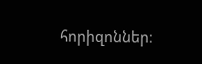հորիզոններ։